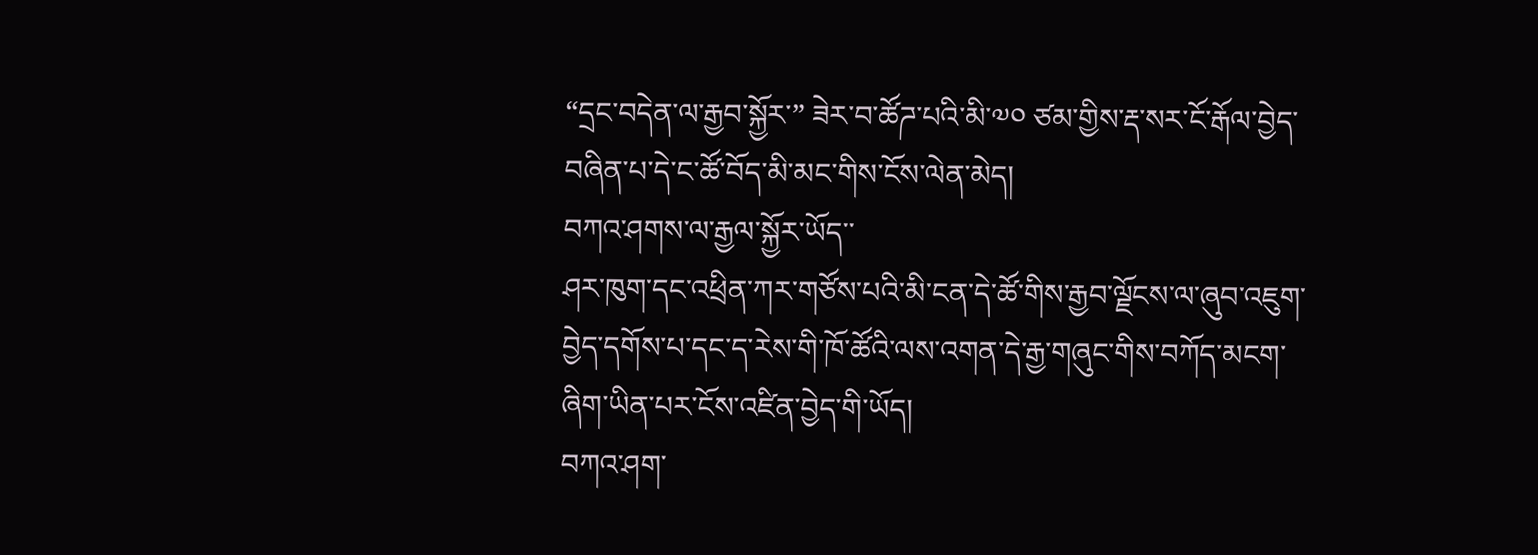“དྲང་བདེན་ལ་རྒྱབ་སྐྱོར་” ཟེར་བ་ཚོཌ་པའི་མི་༧༠ ཙམ་གྱིས་རྡ་སར་ངོ་རྒོལ་བྱེད་བཞིན་པ་དེ་ང་ཚོ་བོད་མི་མང་གིས་ངོས་ལེན་མེད།
བཀའ་ཤགས་ལ་རྒྱལ་སྐྱོར་ཡོད་་
ཤར་ཁུག་དང་འཕྲིན་ཀར་གཙོས་པའི་མི་ངན་དེ་ཚོ་གིས་རྒྱབ་ལྗོངས་ལ་ཞུབ་འཇུག་བྱེད་དགོས་པ་དང་ད་རེས་གི་ཁོ་ཚོའི་ལས་འགན་དེ་རྒྱ་གཞུང་གིས་བཀོད་མངག་ཞིག་ཡིན་པར་ངོས་འཛིན་བྱེད་གི་ཡོད།
བཀའ་ཤག་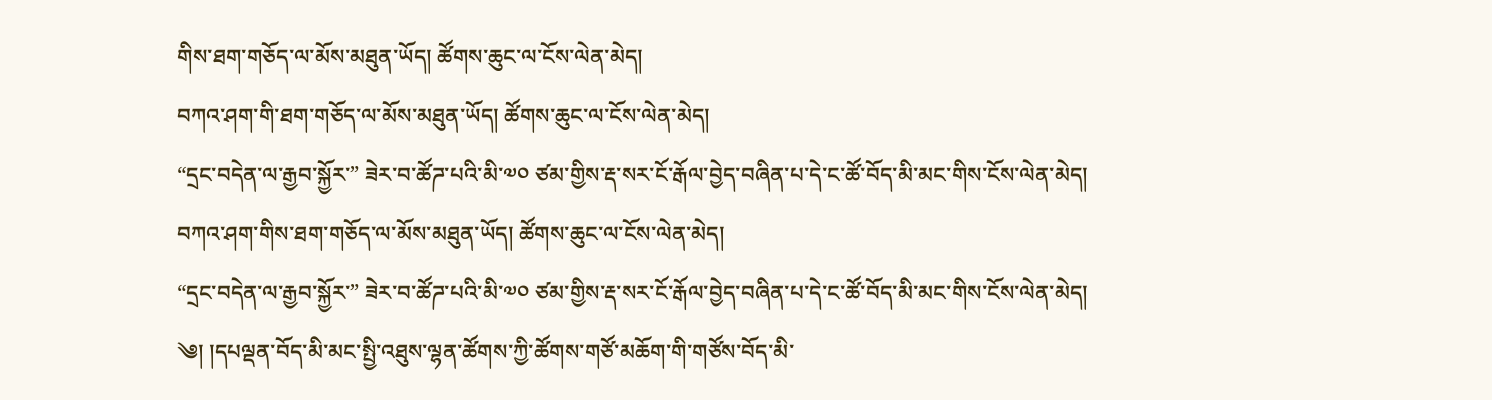གིས་ཐག་གཅོད་ལ་མོས་མཐུན་ཡོད། ཚོགས་ཆུང་ལ་ངོས་ལེན་མེད།
བཀའ་ཤག་གི་ཐག་གཅོད་ལ་མོས་མཐུན་ཡོད། ཚོགས་ཆུང་ལ་ངོས་ལེན་མེད།
“དྲང་བདེན་ལ་རྒྱབ་སྐྱོར་” ཟེར་བ་ཚོཌ་པའི་མི་༧༠ ཙམ་གྱིས་རྡ་སར་ངོ་རྒོལ་བྱེད་བཞིན་པ་དེ་ང་ཚོ་བོད་མི་མང་གིས་ངོས་ལེན་མེད།
བཀའ་ཤག་གིས་ཐག་གཅོད་ལ་མོས་མཐུན་ཡོད། ཚོགས་ཆུང་ལ་ངོས་ལེན་མེད།
“དྲང་བདེན་ལ་རྒྱབ་སྐྱོར་” ཟེར་བ་ཚོཌ་པའི་མི་༧༠ ཙམ་གྱིས་རྡ་སར་ངོ་རྒོལ་བྱེད་བཞིན་པ་དེ་ང་ཚོ་བོད་མི་མང་གིས་ངོས་ལེན་མེད།
༄། །དཔལྡན་བོད་མི་མང་སྤྱི་འཐུས་ལྷན་ཚོགས་ཀྱི་ཚོགས་གཙོ་མཆོག་གི་གཙོས་བོད་མི་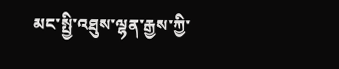མང་སྤྱི་འཐུས་ལྷན་རྒྱས་ཀྱི་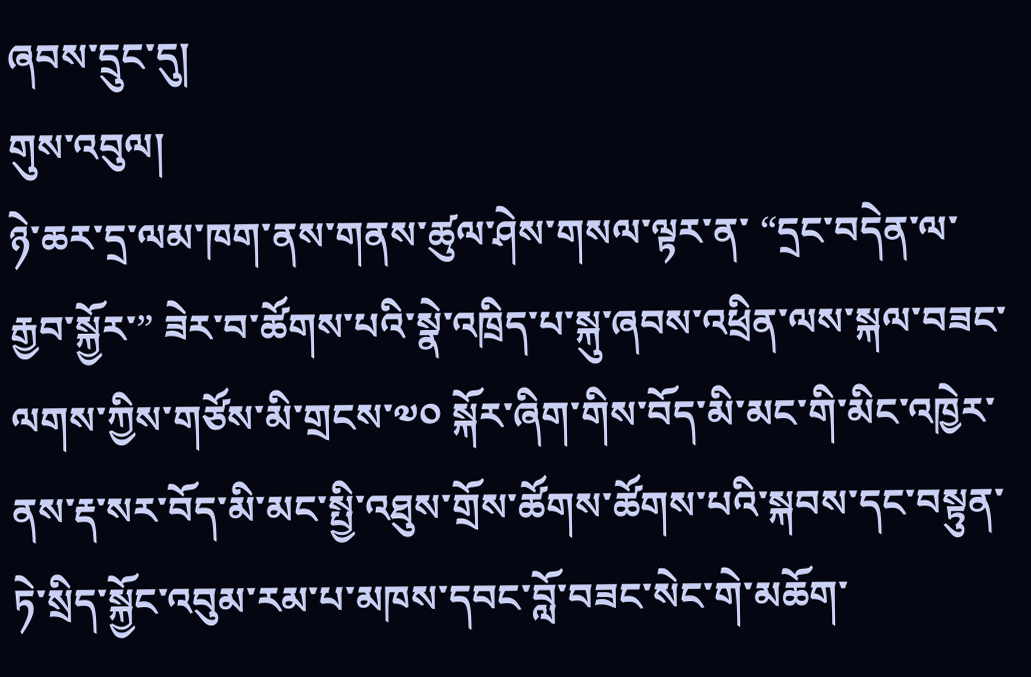ཞབས་དྲུང་དུ།
གུས་འབུལ།
ཉེ་ཆར་དྲ་ལམ་ཁག་ནས་གནས་ཚུལ་ཤེས་གསལ་ལྟར་ན་ “དྲང་བདེན་ལ་རྒྱབ་སྐྱོར་” ཟེར་བ་ཚོགས་པའི་སྣེ་འཁྲིད་པ་སྐུ་ཞབས་འཕྲིན་ལས་སྐལ་བཟང་ལགས་ཀྱིས་གཙོས་མི་གྲངས་༧༠ སྐོར་ཞིག་གིས་བོད་མི་མང་གི་མིང་འཁྱེར་ནས་རྡ་སར་བོད་མི་མང་སྤྱི་འཐུས་གྲོས་ཚོགས་ཚོགས་པའི་སྐབས་དང་བསྟུན་ཏེ་སྲིད་སྐྱོང་འབུམ་རམ་པ་མཁས་དབང་བློ་བཟང་སེང་གེ་མཆོག་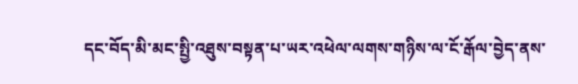དང་བོད་མི་མང་སྤྱི་འཐུས་བསྟན་པ་ཡར་འཕེལ་ལགས་གཉིས་ལ་ངོ་རྒོལ་བྱེད་ནས་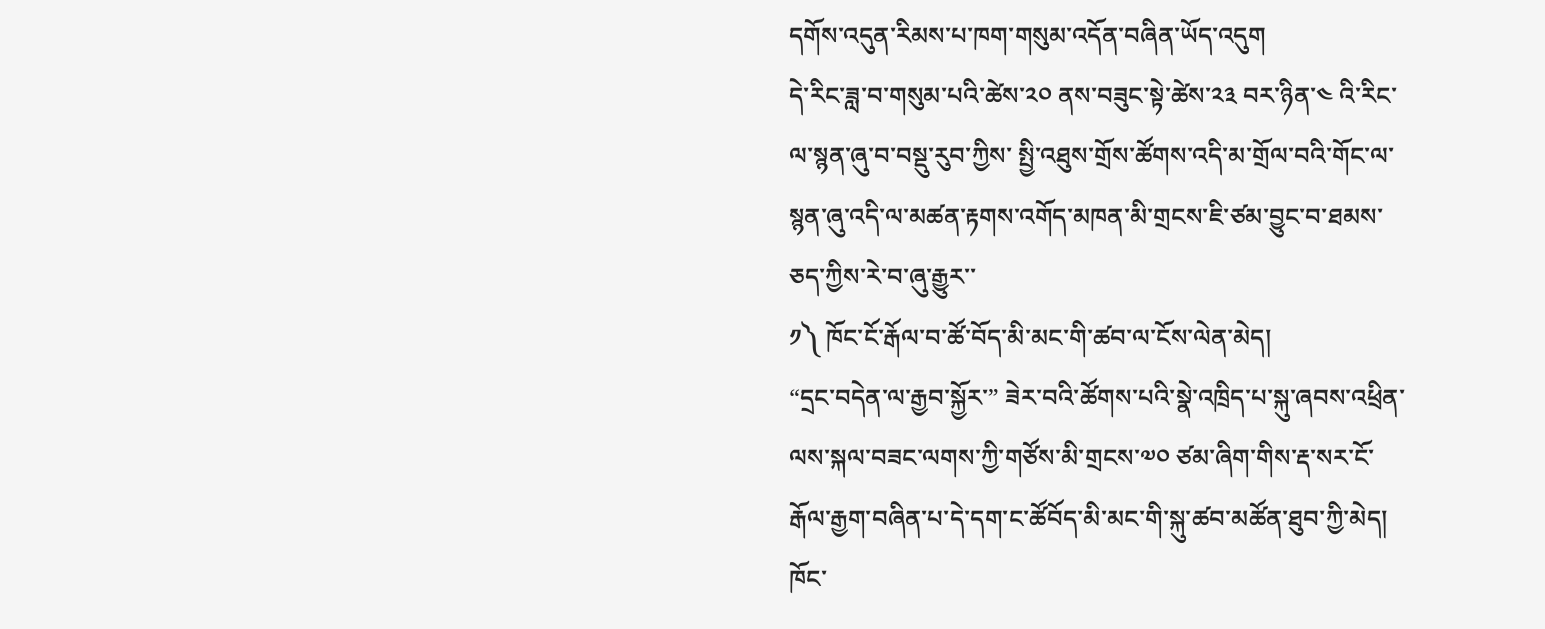དགོས་འདུན་རིམས་པ་ཁག་གསུམ་འདོན་བཞིན་ཡོད་འདུག
དེ་རིང་ཟླ་བ་གསུམ་པའི་ཚེས་༢༠ ནས་བཟུང་སྟེ་ཚེས་༢༣ བར་ཉིན་༤ འི་རིང་ལ་སྙན་ཞུ་བ་བསྡུ་རུབ་ཀྱིས་ སྤྱི་འཐུས་གྲོས་ཚོགས་འདི་མ་གྲོལ་བའི་གོང་ལ་སྙན་ཞུ་འདི་ལ་མཚན་རྟགས་འགོད་མཁན་མི་གྲངས་ཇི་ཙམ་བྱུང་བ་ཐམས་ཅད་ཀྱིས་རེ་བ་ཞུ་རྒྱུར་་
༡༽ ཁོང་ངོ་རྒོལ་བ་ཚོ་བོད་མི་མང་གི་ཚབ་ལ་ངོས་ལེན་མེད།
“དྲང་བདེན་ལ་རྒྱབ་སྐྱོར་” ཟེར་བའི་ཚོགས་པའི་སྣེ་འཁྲིད་པ་སྐུ་ཞབས་འཕྲིན་ལས་སྐལ་བཟང་ལགས་ཀྱི་གཙོས་མི་གྲངས་༧༠ ཙམ་ཞིག་གིས་རྡ་སར་ངོ་རྒོལ་རྒྱག་བཞིན་པ་དེ་དག་ང་ཚོབོད་མི་མང་གི་སྐུ་ཚབ་མཚོན་ཐུབ་ཀྱི་མེད།
ཁོང་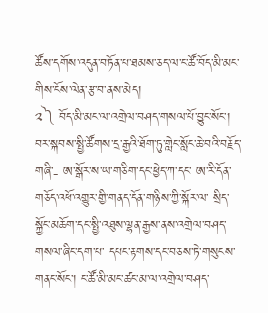ཚོས་དགོས་འདུན་བཏོན་པ་ཐམས་ཅད་ལ་ང་ཚོ་བོད་མི་མང་གིས་ངོས་ལེན་རྩ་བ་ནས་མེད།
༢༽ བོད་མི་མང་ལ་འགྲེལ་བཤད་གསལ་པོ་བྱུང་སོང་།
བར་སྐབས་སྤྱི་ཚོགས་དྲ་རྒྱའི་ཐོག་ཏུ་གླེང་སློང་ཆེ་བའི་བརྗོད་གཞི་- ཨ་སྒོར་ས་ཡ་གཅིག་དང་ཕྱེད་ཀ་དང་ ཨ་རི་དོན་གཅོད་འཕོ་འགྱུར་གྱི་གནད་དོན་གཉིས་ཀྱི་སྐོར་ལ་ སྲིད་སྐྱོང་མཆོག་དང་སྤྱི་འཐུས་ལྷན་རྒྱས་ནས་འགྲེལ་བཤད་གསལ་ཞིང་དག་པ་ དཔང་རྟགས་དང་བཅས་ཏེ་གསུངས་གནང་སོང་། ང་ཚོ་མི་མང་ཚང་མ་ལ་འགྲེལ་བཤད་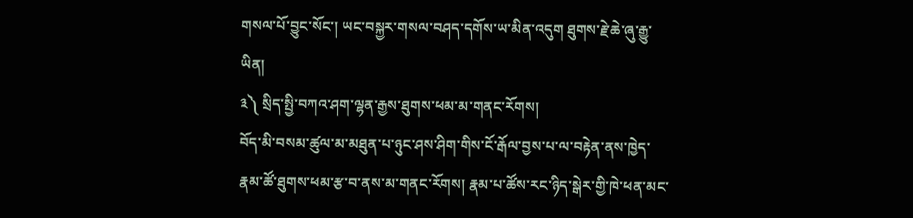གསལ་པོ་བྱུང་སོང་། ཡང་བསྐྱར་གསལ་བཤད་དགོས་ཡ་མིན་འདུག ཐུགས་རྗེ་ཆེ་ཞུ་རྒྱུ་ཡིན།
༣༽ སྲིད་སྤྱི་བཀའ་ཤག་ལྷན་རྒྱས་ཐུགས་ཕམ་མ་གནང་རོགས།
བོད་མི་བསམ་ཚུལ་མ་མཐུན་པ་ཉུང་ཤས་ཤིག་གིས་ངོ་རྒོལ་བྱས་པ་ལ་བརྟེན་ནས་ཁྱེད་རྣམ་ཚོ་ཐུགས་ཕམ་རྩ་བ་ནས་མ་གནང་རོགས། རྣམ་པ་ཚོས་རང་ཉིད་སྒེར་གྱི་ཁེ་ཕན་མང་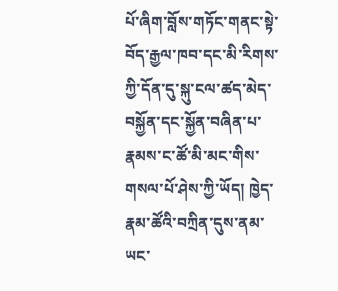པོ་ཞིག་བློས་གཏོང་གནང་སྟེ་བོད་རྒྱལ་ཁབ་དང་མི་རིགས་ཀྱི་དོན་དུ་སྐུ་ངལ་ཚད་མེད་བསྐྱོན་དང་སྐྱོན་བཞིན་པ་རྣམས་ང་ཚོ་མི་མང་གིས་གསལ་པོ་ཤེས་ཀྱི་ཡོད། ཁྱེད་རྣམ་ཚོའི་བཀྲིན་དུས་ནམ་ཡང་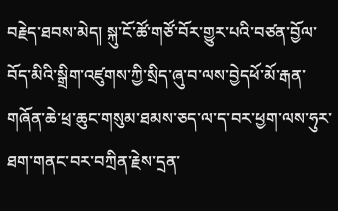བརྗེད་ཐབས་མེད། སྐུ་ངོ་ཚོ་གཙོ་བོར་གྱུར་པའི་བཙན་བྱོལ་བོད་མིའི་སྒྲིག་འཛུགས་ཀྱི་སྲིད་ཞུ་བ་ལས་བྱེདཕོ་མོ་རྒན་གཞོན་ཆེ་ཕྲ་ཆུང་གསུམ་ཐམས་ཅད་ལ་ད་བར་ཕྱག་ལས་ཧུར་ཐག་གནང་བར་བཀྲིན་རྗེས་དྲན་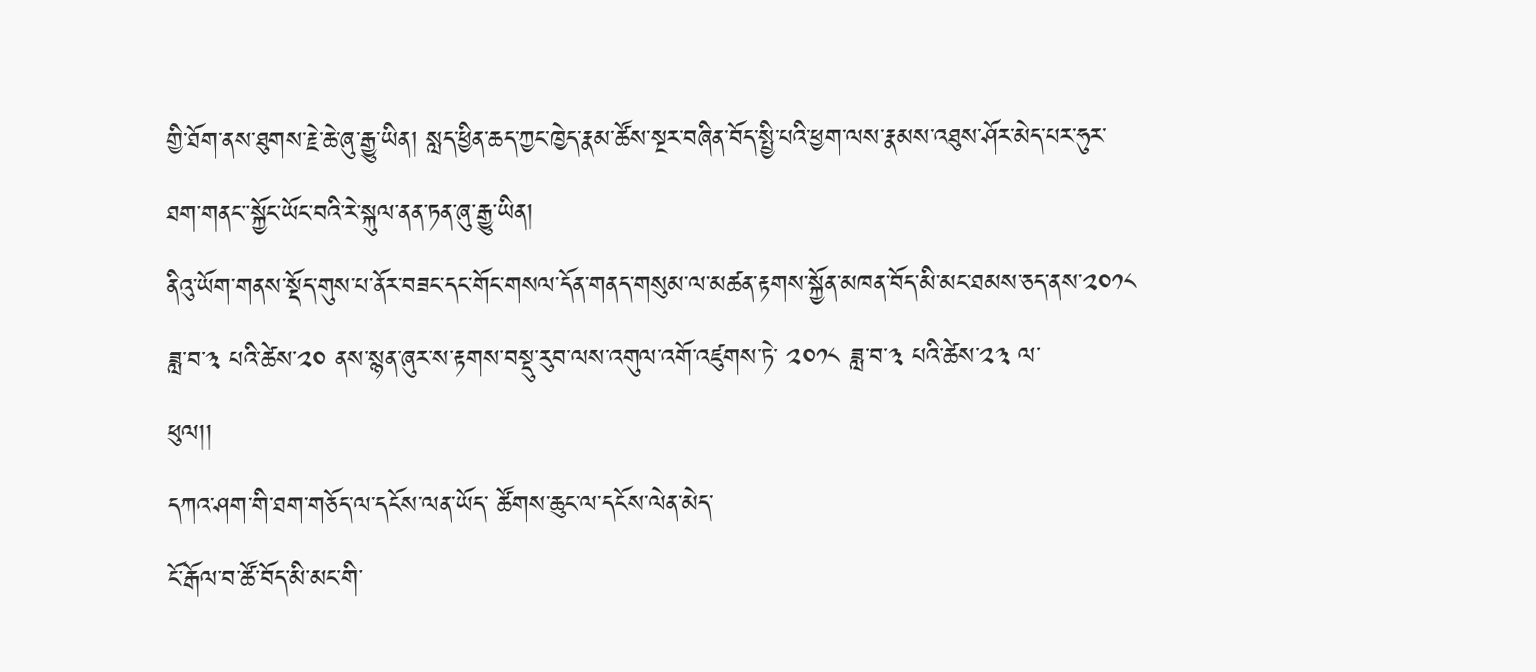གྱི་ཐོག་ནས་ཐུགས་རྗེ་ཆེ་ཞུ་རྒྱུ་ཡིན། སླད་ཕྱིན་ཆད་ཀྱང་ཁྱེད་རྣམ་ཚོས་སྔར་བཞིན་བོད་སྤྱི་པའི་ཕྱག་ལས་རྣམས་འཐུས་ཤོར་མེད་པར་ཧུར་ཐག་གནང་་སྐྱོང་ཡོང་བའི་རེ་སྐུལ་ནན་ཏན་ཞུ་རྒྱུ་ཡིན།
ནིའུ་ཡོག་གནས་སྡོད་གུས་པ་ནོར་བཟང་དང་གོང་གསལ་དོན་གནད་གསུམ་ལ་མཚན་རྟགས་སྐྱོན་མཁན་བོད་མི་མང་ཐམས་ཅད་ནས་༢༠༡༨ ཟླ་བ་༣ པའི་ཚེས་༢༠ ནས་སྙན་ཞུར་ས་རྟགས་བསྡུ་རུབ་ལས་འགུལ་འགོ་འཛུགས་ཏེ་ ༢༠༡༨ ཟླ་བ་༣ པའི་ཚེས་༢༣ ལ་
ཕུལ།།
དཀའ་ཤག་གི་ཐག་གཅོད་ལ་དངོས་ལན་ཡོད་ ཚོགས་ཆུང་ལ་དངོས་ལེན་མེད་
ངོ་རྒོལ་བ་ཚོ་བོད་མི་མང་གི་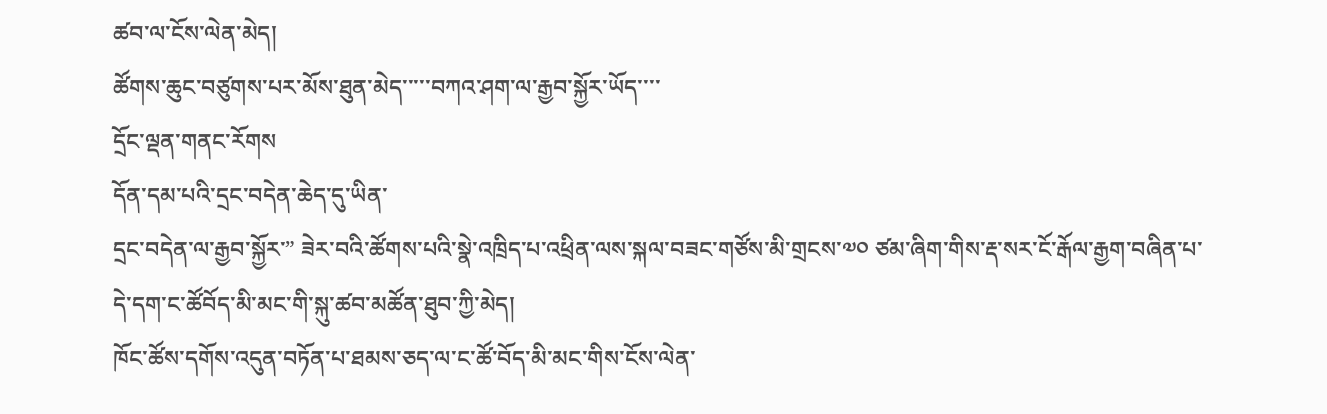ཚབ་ལ་ངོས་ལེན་མེད།
ཚོགས་ཆུང་བཙུགས་པར་མོས་ཐུན་མེད་་་་་བཀའ་ཤག་ལ་རྒྱབ་སྐྱོར་ཡོད་་་་
དྲོང་ལྡན་གནང་རོགས
དོན་དམ་པའི་དྲང་བདེན་ཆེད་དུ་ཡིན་
དྲང་བདེན་ལ་རྒྱབ་སྐྱོར་” ཟེར་བའི་ཚོགས་པའི་སྣེ་འཁྲིད་པ་འཕྲིན་ལས་སྐལ་བཟང་གཙོས་མི་གྲངས་༧༠ ཙམ་ཞིག་གིས་རྡ་སར་ངོ་རྒོལ་རྒྱག་བཞིན་པ་དེ་དག་ང་ཚོབོད་མི་མང་གི་སྐུ་ཚབ་མཚོན་ཐུབ་ཀྱི་མེད།
ཁོང་ཚོས་དགོས་འདུན་བཏོན་པ་ཐམས་ཅད་ལ་ང་ཚོ་བོད་མི་མང་གིས་ངོས་ལེན་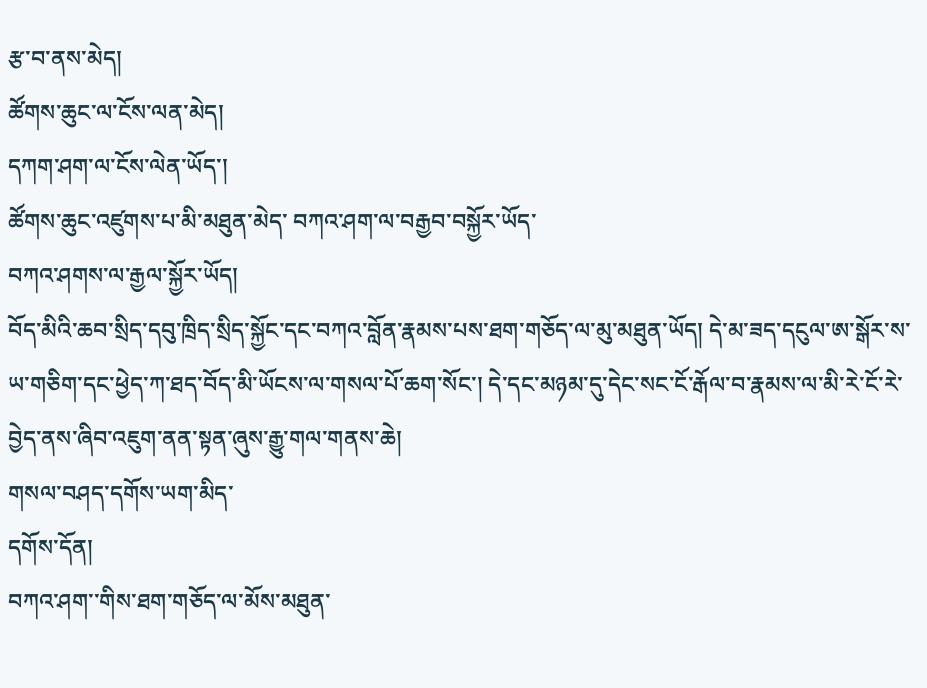རྩ་བ་ནས་མེད།
ཚོགས་ཆུང་ལ་ངོས་ལན་མེད།
དཀག་ཤག་ལ་ངོས་ལེན་ཡོད་།
ཚོགས་ཆུང་འཛུགས་པ་མི་མཐུན་མེད་ བཀའ་ཤག་ལ་བརྒྱབ་བསྐྱོར་ཡོད་
བཀའ་ཤགས་ལ་རྒྱལ་སྐྱོར་ཡོད།
བོད་མིའི་ཆབ་སྲིད་དབུ་ཁྲིད་སྲིད་སྐྱོང་དང་བཀའ་བློན་རྣམས་པས་ཐག་གཅོད་ལ་མུ་མཐུན་ཡོད། དེ་མ་ཟད་དངུལ་ཨ་སྒོར་ས་ཡ་གཅིག་དང་ཕྱེད་ཀ་ཐད་བོད་མི་ཡོངས་ལ་གསལ་པོ་ཆག་སོང་། དེ་དང་མཉམ་དུ་དེང་སང་ངོ་རྒོལ་བ་རྣམས་ལ་མི་རེ་ངོ་རེ་བྱེད་ནས་ཞིབ་འཇུག་ནན་སྟན་ཞུས་རྒྱུ་གལ་གནས་ཆེ།
གསལ་བཤད་དགོས་ཡག་མིད་
དགོས་དོན།
བཀའ་ཤག་་གིས་ཐག་གཅོད་ལ་མོས་མཐུན་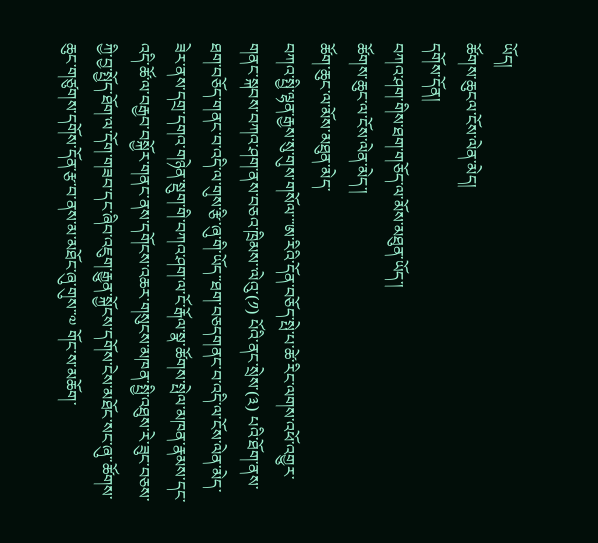ཡོད།
ཚོགས་ཆུངལ་ངོས་ལེན་མེད།
དགོས་དོན།
བཀའ་ཤག་གིས་ཐག་གཅོད་ལ་མོས་མཐུན་ཡོད་།
ཚོགས་ཆུང་ལ་ངོས་ལེན་མེད་།
ཚོག་ཆུང་ལ་མོས་མཐུན་མེད་
བཀའ་སྤྱི་ལྷན་རྒྱས་སུ་གུས་གསོལ་་་ཨ་རིའི་དོན་བཅོད་སྤེ་པ་ཚེ་རིང་ལགས་འཕོ་འགྱུར་གནང་སྐབས་བཀའ་ཤག་ནས་བཅའ་ཁྲིམས་་ལེའུ་(༡) པོའི་ནང་སྲེས་(༣) པའི་ཐོག་ནས་ཐག་བཅོད་གནང་བ་འདི་ལ་གུས་རྩི་ཞུ་གི་ཡོད་་ཐག་བཅདགནང་བ་འདི་ལ་ངོས་ལེན་མེད་ཟེར་ནས་དགྲ་དགའ་གཉེན་སྡུག་གི་བཀའ་ཤག་ལ་ངོ་རྒོལ་སྣ་ཚོགས་སྤེལ་མཁན་རྣམས་དང་འདི་ཚོ་ལ་བརྒྱབ་བསྐྱོར་གནང་ནས་དགོངས་འཆར་གསུངས་མཁན་སྤྱི་འཐུས་རེ་ཟུང་བཅས་ཀྱི་བྱ་སྤྱོད་ཐོག་ལ་དོག་གཟབ་དང་ཞིབ་འཇུག་རྒྱུན་སྐྱོངས་དགོས་ངེས་མཐོང་སང་ཞུ་་ཚོགས་ཆུང་གཙུགས་དགོས་དོན་རྩ་བ་ནས་མ་མཐོང་ཞུ་གུས་་༧ གོང་ས་མཆོག་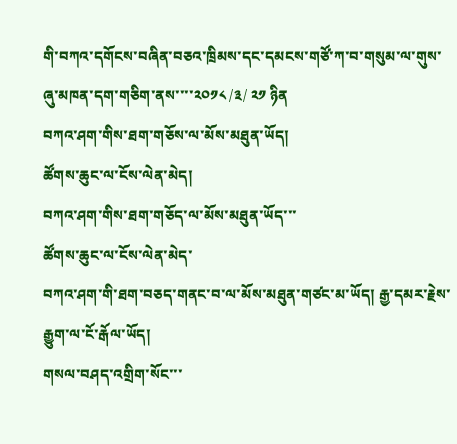གི་བཀའ་དགོངས་བཞིན་བཅའ་ཁྲིམས་དང་དམངས་གཙོ་ཀ་བ་གསུམ་ལ་གུས་ཞུ་མཁན་དག་གཅིག་ནས་་་་༢༠༡༨ /༣/ ༢༡ ཉིན
བཀའ་ཤག་གིས་ཐག་གཅོས་ལ་མོས་མཐུན་ཡོད།
ཚོགས་ཆུང་ལ་ངོས་ལེན་མེད།
བཀའ་ཤག་གིས་ཐག་གཅོད་ལ་མོས་མཐུན་ཡོད་་་
ཚོགས་ཆུང་ལ་ངོས་ལེན་མེད་
བཀའ་ཤག་གི་ཐག་བཅད་གནང་བ་ལ་མོས་མཐུན་གཙང་མ་ཡོད། རྒྱ་དམར་རྗེས་རྒྱུག་ལ་ངོ་རྒོལ་ཡོད།
གསལ་བཤད་འགྲིག་སོང་་་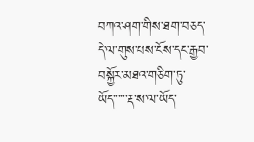བཀའ་ཤག་གིས་ཐག་བཅད་དེ་ལ་གུས་པས་ངོས་དང་རྒྱབ་བསྐྱོར་མཐའ་གཅིག་ཏུ་ཡོད་་་་་་རྡ་ས་ལ་ཡོད་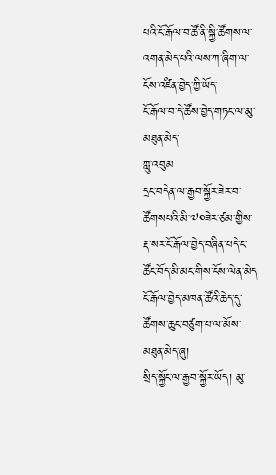པའི་ངོ་རྒོལ་བ་ཚོ་ནི་སྐྱི་ཚོགས་ལ་འགན་མེད་པའི་ལས་ཀ་ཞིག་ལ་ངོས་འཛིན་བྱེད་ཀྱི་ཡོད་
ངོ་རྒོལ་བ་དེ་ཚོས་བྱེད་གཏང་ལ་མུ་མཐུན་མེད་
ཀླུ་འབུམ
དྲང་བདེན་ལ་རྒྱབ་སྐྱོར་ཟེར་བ་ཚོགསཔའི་མི་༧༠ཟེར་ཙམ་གྱིས་རྡ་སར་ངོ་རྒོལ་བྱེད་བཞིན་པདེ་ང་ཚོང་བོད་མི་མང་གིས་ངོས་ལེན་མེད
ངོ་རྒོལ་བྱེད་མཁན་ཚོའི་ཆེད་དུ་ཚོགས་ཆུང་བཙུག་པ་ལ་མོས་མཐུན་མེད་ཞུ།
སྲིད་སྐྱོང་ལ་རྒྱབ་སྐྱོར་ཡོད། མུ་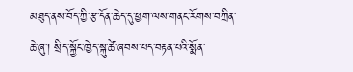མཐུད་ནས་བོད་ཀྱི་རྩ་དོན་ཆེད་དུ་ཕྱག་ལས་གནང་རོགས་བཀྲིན་ཆེ་ཞུ་། སྲིད་སྐྱོང་ཁྱེད་སྐུ་ཚེ་ཞབས་པད་བརྟན་པའི་སྨོན་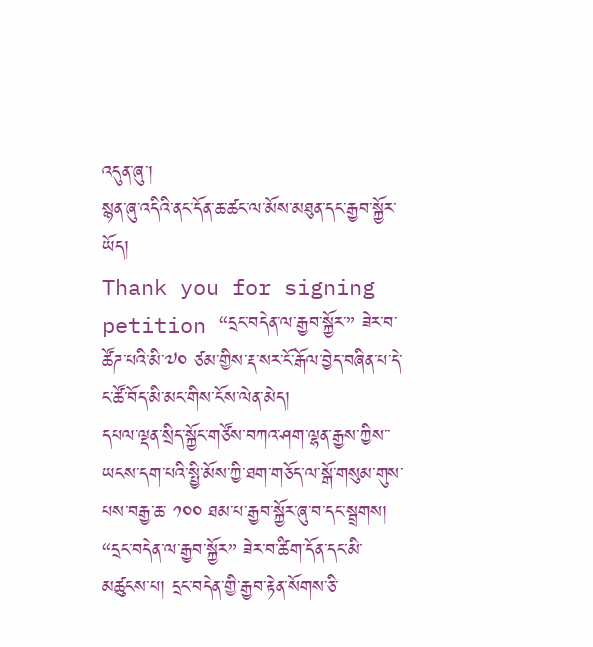འདུན་ཞུ་།
སྙན་ཞུ་འདིའི་ནང་དོན་ཆ་ཚང་ལ་མོས་མཐུན་དང་རྒྱབ་སྐྱོར་ཡོད།
Thank you for signing petition “དྲང་བདེན་ལ་རྒྱབ་སྐྱོར་” ཟེར་བ་ཚོཌ་པའི་མི་༧༠ ཙམ་གྱིས་རྡ་སར་ངོ་རྒོལ་བྱེད་བཞིན་པ་དེ་ང་ཚོ་བོད་མི་མང་གིས་ངོས་ལེན་མེད།
དཔལ་ལྡན་སྲིད་སྐྱོང་གཙོས་བཀའ་ཤག་ལྷན་རྒྱས་ཀྱིས་་ཡངས་དག་པའི་སྤྱི་མོས་ཀྱི་ཐག་གཅོད་ལ་སྒོ་གསུམ་གུས་པས་བརྒྱ་ཆ་ ༡༠༠ ཐམ་པ་རྒྱབ་སྐྱོར་ཞུ་བ་དང་སྦྲགས། “དྲང་བདེན་ལ་རྒྱབ་སྐྱོར” ཟེར་བ་ཚིག་དོན་དང་མི་མཚུངས་པ། དྲང་བདེན་གྱི་རྒྱབ་རྟེན་སོགས་ཅི་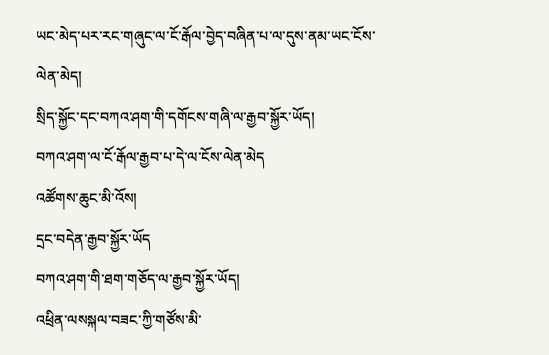ཡང་མེད་པར་རང་གཞུང་ལ་ངོ་རྒོལ་བྱེད་བཞིན་པ་ལ་དུས་ནམ་ཡང་ངོས་ལེན་མེད།
སྲིད་སྐྱོང་དང་བཀའ་ཤག་གི་དགོངས་གཞི་ལ་རྒྱབ་སྐྱོར་ཡོད།
བཀའ་ཤག་ལ་ངོ་རྒོལ་རྒྱབ་པ་དེ་ལ་ངོས་ལེན་མེད
འཚོགས་ཆུང་མི་འོས།
དྲང་བདེན་རྒྱབ་སྐྱོར་ཡོད
བཀའ་ཤག་གི་ཐག་གཅོད་ལ་རྒྱབ་སྐྱོར་ཡོད།
འཕྲིན་ལསསྐལ་བཟང་ཀྱི་གཙོས་མི་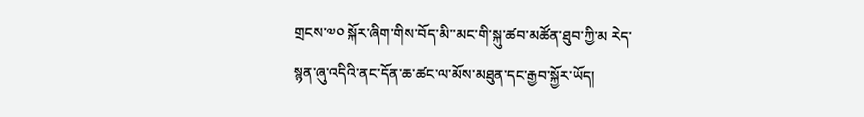གྲངས་༧༠ སྐོར་ཞིག་གིས་བོད་མི་་མང་གི་སྐུ་ཚབ་མཚོན་ཐུབ་ཀྱི་མ རེད་
སྙན་ཞུ་འདིའི་ནང་དོན་ཆ་ཚང་ལ་མོས་མཐུན་དང་རྒྱབ་སྐྱོར་ཡོད།